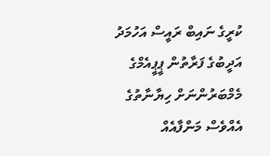ކުރީގެ ނައިބް ރައީސް އަހުމަދު އަދީބުގެ ފަރާތުން ޕީޕީއެމްގެ މެމްބަރުންނަށް ހިޔާނާތުގެ އެއްވެސް މަންފާއެއް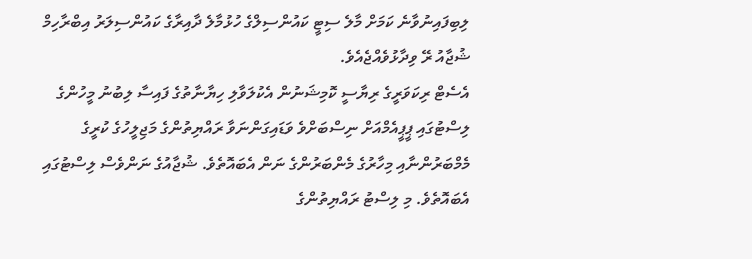ލިބިފައިނުވާނެ ކަމަށް މާލެ ސިޓީ ކައުންސިލްގެ ހުޅުމާލެ ދާއިރާގެ ކައުންސިލަރު އިބްރާހިމް ޝުޖާއު ރޭ ވިދާޅުވެއްޖެއެވެ.
އެސެޓް ރިކަވަރީގެ ރިޔާސީ ކޮމިޝަނުން އެކުލަވާލި ހިޔާނާތުގެ ފައިސާ ލިބުނު މީހުންގެ ލިސްޓުގައި ޕީޕީއެމްއަށް ނިސްބަށްވެ ވަޑައިގަންނަވާ ރައްޔިތުންގެ މަޖިލީހުގެ ކުރީގެ މެމްބަރުންނާއި މިހާރުގެ މެންބަރުންގެ ނަން އެބައޮތެވެ. ޝުޖާއުގެ ނަންވެސް ލިސްޓުގައި އެބައޮތެވެ. މި ލިސްޓު ރައްޔިތުންގެ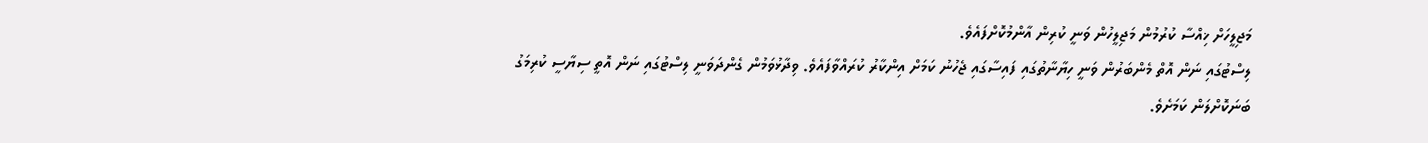މަޖިލީހަށް ޚިއްސާ ކުރުމުން މަޖިލީހުން ވަނީ ކުރިން އާންމުކޮށްފައެވެ.
ލިސްޓުގައި ނަން އޮތް މެންބަރުން ވަނީ ހިޔާނާތުގައި ފައިސާގައި ޖެހުނު ކަމަށް އިންކާރު ކުރައްވާފައެވެ. ވިދާޅުވަމުން ގެންދަވަނީ ލިސްޓުގައި ނަން އޮތީ ސިޔާސީ ކުރިމަގު ބަނަކޮށްލަން ކަމަށެވެ.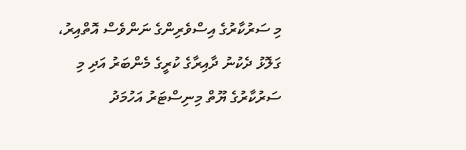މި ސަރުކާރުގެ އިސްވެރިންގެ ނަންވެސް އޮތްއިރު، ގަލޮޅު ދެކުނު ދާއިރާގެ ކުރީގެ މެންބަރު އަދި މި ސަރުކާރުގެ ޔޫތް މިނިސްޓަރު އަހުމަދު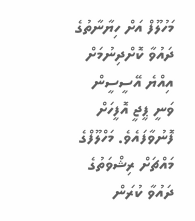މަހުލޫފް އަށް ހިޔާނާތުގެ ދައުވާ ކޮށްދިނުމަށް އިއްޔެ އޭސީސީން ވަނީ ޕީޖީ އޮފީހަށް ފޮނުވާފައެވެ. މަހްލޫފްގެ މައްޗަށް ރިޝްވަތުގެ ދައުވާ ކުރަން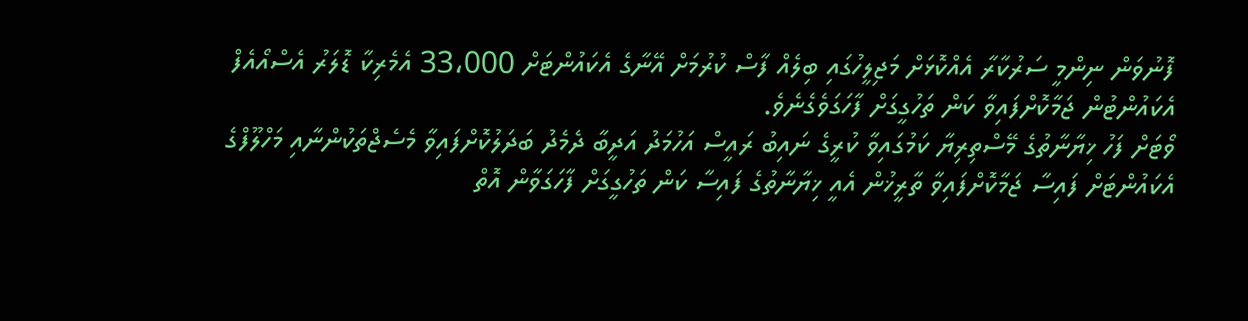ފޮނުވަން ނިންމީ ސަރުކާރާ އެއްކޮޅަށް މަޖިލީހުގައި ބިލެއް ފާސް ކުރުމަށް އޭނާގެ އެކައުންޓަށް 33،000 އެމެރިކާ ޑޮލަރު އެސްއޯއެފް އެކައުންޓުން ޖަމާކޮށްފައިވާ ކަން ތަހުގީގަށް ފާހަގަވެގެނެވެ.
ވޯޓަށް ފަހު ޚިޔާނާތުގެ މޭސްތިރިޔާ ކަމުގައިވާ ކުރީގެ ނައިބު ރައީސް އަހުމަދު އަދީބާ ދެމެދު ބަދަލުކޮށްފައިވާ މެސެޖްތަކުންނާއި މަހްލޫފްގެ އެކައުންޓަށް ފައިސާ ޖަމާކޮށްފައިވާ ތާރީޚުން އެއީ ޚިޔާނާތުގެ ފައިސާ ކަން ތަހުގީގަށް ފާހަގަވާން އޮތް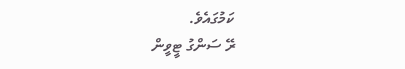ކަމުގައެވެ.
ރޭ ސަންގު ޓީވީން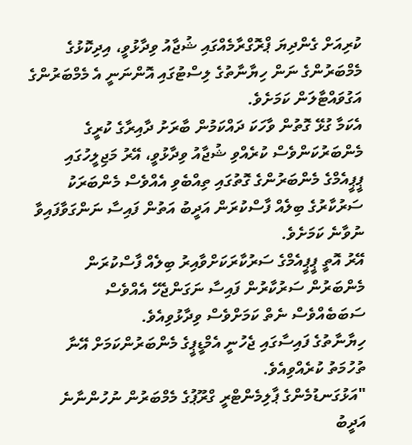ކުރިއަށް ގެންދިޔަ ޕްރޮގްރާމެއްގައި ޝުޖާއު ވިދާޅުވީ، އިދިކޮޅުގެ މެމްބަރުންގެ ނަން ހިޔާނާތުގެ ލިސްޓުގައި އޮންނަނީ އެ މެމްބަރުންގެ އަގުވައްޓާލަން ކަމަށެވެ.
އެކަމާ ގުޅޭ ގޮތުން ވާހަކަ ދައްކަމުން ބާރަށު ދާއިރާގެ ކުރީގެ މެންބަރުކަންވެސް ކުރެއްވި ޝުޖާއު ވިދާޅުވީ، އޭރު މަޖިލީހުގައި ޕީޕީއެމްގެ މެންބަރުންގެ ގޮތުގައި ތިއްބެވި އެއްވެސް މެންބަރަކު ސަރުކާރުގެ ބިލެއް ފާސްކުރަން އަދީބު އަތުން ފައިސާ ނަންގަވާފައިވާ ނުވާނެ ކަމަށެވެ.
އޭރު އޮތީ ޕީޕީއެމްގެ ސަރުކާރަކަށްވާއިރު ބިލެއް ފާސްކުރަން މެންބަރުން ސަރުކާރުން ފައިސާ ނަގަންޖެހޭ އެއްވެސް ސަބަބެއްވެސް ނެތް ކަމަށްވެސް ވިދާޅުވިއެވެ.
ހިޔާނާތުގެ ފައިސާގައި ޖެހުނީ އެމްޑީޕީގެ މެންބަރުންކަމަށް އޭނާ ތުހުމަތު ކުރެއްވިއެވެ.
"އަޅުގަނޑުމެންގެ ޕާލިމެންޓްރީ ގްރޫޕުގެ މެމްބަރުން ނުހުންނާނެ އަދީބު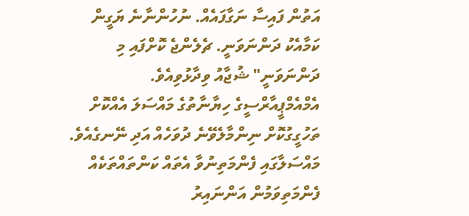އަތުން ފައިސާ ނަގާފައެއް. ނުހުންނާނެ ޔަގީން ކަމާއެކު ދަންނަވަނީ. ޗެލެންޖެ ކޮށްފައި މި ދަންނަވަނީ" ޝުޖާއު ވިދާޅުވިއެވެ.
އެމްއެމްޕީއާރްސީގެ ހިޔާނާތުގެ މައްސަލަ އެއްކޮށް ތަހުގީގުކޮށް ނިންމާލެވޭނެ ދުވަހެއް އަދި ނޭނގެއެވެ. މައްސަލާގައި ފެންމަތިނުވާ އެތައް ކަންތައްތަކެއް ފެންމަތިވަމުން އަންނައިރު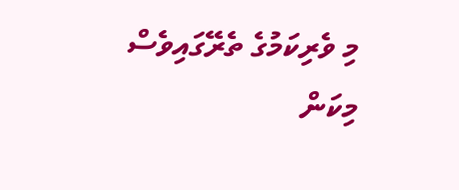މި ވެރިކަމުގެ ތެރޭގައިވެސް މިކަން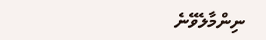ނިންމާލެވޭނެ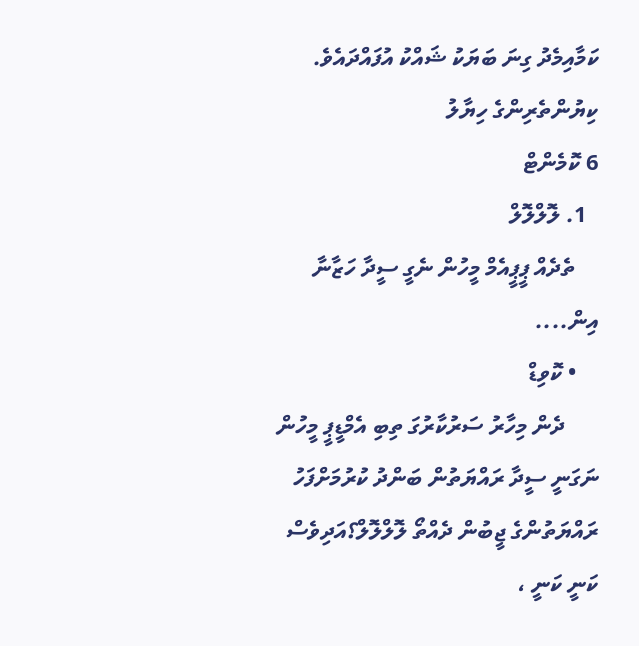ކަމާއިމެދު ގިނަ ބަޔަކު ޝައްކު އުފައްދައެވެ.
ކިޔުންތެރިންގެ ހިޔާލު
6 ކޮމެންޓް
  1. ލޮލްލޮލް
    ތެދެއް ޕީޕީއެމް މީހުން ނެގީ ސީދާ ހަޒާނާ އިން....
    • ކޮވިޑް
      ދެން މިހާރު ސަރުކާރުގަ ތިބި އެމްޑީޕީ މީހުން ނަގަނީ ސީދާ ރައްޔަތުން ބަންދު ކުރުމަށްފަހު ރައްޔަތުންގެ ޖީބުން ދެއްތޯ ލޮލްލޮލް؟އަދިވެސް ކަނީ ކަނީ ،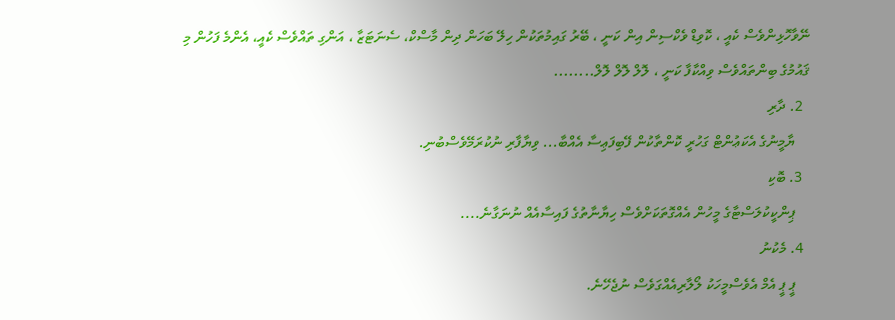ނޭވާހޮޅިންވެސް ކެއީ ، ކޮވިޑް ވެކްސިން އިން ކަނީ ، ބޭރު ގައިމުތަކުން ހިލޭ ބަހަން ދިން މާސްކް، ސެނަޓަޒާ ، އަންގި ތައްވެސް ކެއީ، އެންމެ ފަހުން މި ޤައުމުގެ ބިންތައްވެސް ވިއްކާފާ ކަނީ ، ލޮލް ލޮލް ލޮލް........
  2. ދާރި
    ޔާމީނުގެ އެކަޢުންޓް ގަހުރީ ކޮންތާކުން ފޭބިފަޢިސާ އެއްބާ... ވިޔާފާރި ނުކުރަމޭވެސްބުނި.
  3. ބޮކި
    ޕިންކީކުލަސްޓާގެ މީހުން އެއްގޮތަކަށްވެސް ހިޔާނާތުގެ ފައިސާއެއް ނުނަގާނެ....
  4. މެކުނު
    ޕީ ޕީ އެމް އެވެސްމީހަކު ލޯލާރިއެއްގަވެސް ނުޖެހޭނެ.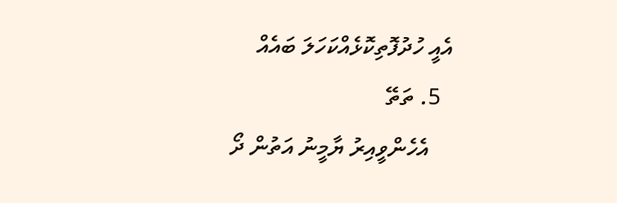އެއީ ހުދުފޮތިކޮޅެއްކަހަލަ ބައެއް
  5. ތަތޭ
    އެހެންވީއިރު ޔާމީނު އަތުން ދޯ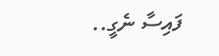ފައިސާ ނެގީ..